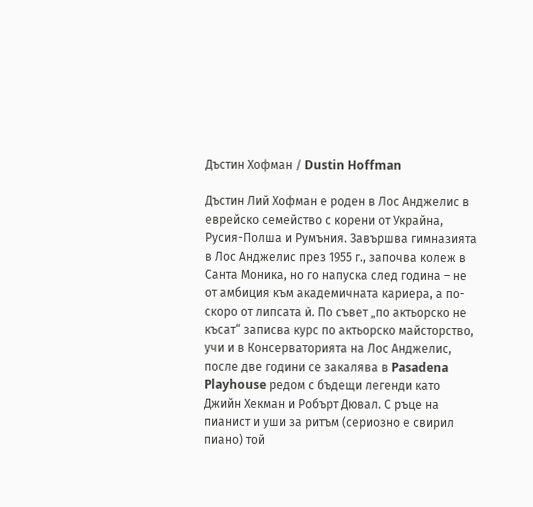Дъстин Хофман / Dustin Hoffman

Дъстин Лий Хофман е роден в Лос Анджелис в еврейско семейство с корени от Украйна, Русия-Полша и Румъния. Завършва гимназията в Лос Анджелис през 1955 г., започва колеж в Санта Моника, но го напуска след година – не от амбиция към академичната кариера, а по-скоро от липсата ѝ. По съвет „по актьорско не късат“ записва курс по актьорско майсторство, учи и в Консерваторията на Лос Анджелис, после две години се закалява в Pasadena Playhouse редом с бъдещи легенди като Джийн Хекман и Робърт Дювал. С ръце на пианист и уши за ритъм (сериозно е свирил пиано) той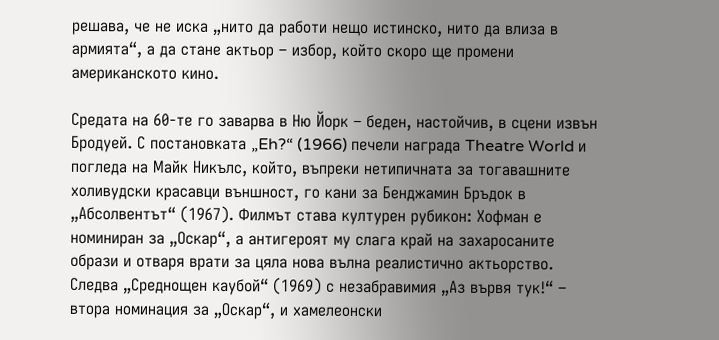решава, че не иска „нито да работи нещо истинско, нито да влиза в армията“, а да стане актьор – избор, който скоро ще промени американското кино.

Средата на 60-те го заварва в Ню Йорк – беден, настойчив, в сцени извън Бродуей. С постановката „Eh?“ (1966) печели награда Theatre World и погледа на Майк Никълс, който, въпреки нетипичната за тогавашните холивудски красавци външност, го кани за Бенджамин Бръдок в „Абсолвентът“ (1967). Филмът става културен рубикон: Хофман е номиниран за „Оскар“, а антигероят му слага край на захаросаните образи и отваря врати за цяла нова вълна реалистично актьорство. Следва „Среднощен каубой“ (1969) с незабравимия „Аз вървя тук!“ – втора номинация за „Оскар“, и хамелеонски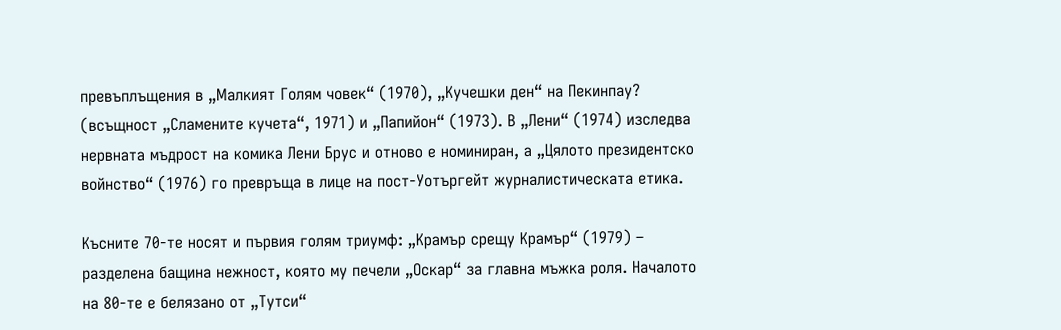превъплъщения в „Малкият Голям човек“ (1970), „Кучешки ден“ на Пекинпау? (всъщност „Сламените кучета“, 1971) и „Папийон“ (1973). В „Лени“ (1974) изследва нервната мъдрост на комика Лени Брус и отново е номиниран, а „Цялото президентско войнство“ (1976) го превръща в лице на пост-Уотъргейт журналистическата етика.

Късните 70-те носят и първия голям триумф: „Крамър срещу Крамър“ (1979) – разделена бащина нежност, която му печели „Оскар“ за главна мъжка роля. Началото на 80-те е белязано от „Тутси“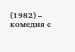(1982) – комедия с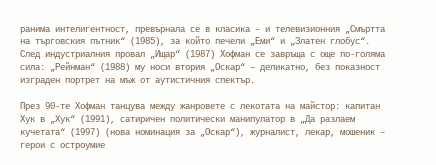ранима интелигентност, превърнала се в класика – и телевизионния „Смъртта на търговския пътник“ (1985), за който печели „Еми“ и „Златен глобус“. След индустриалния провал „Ищар“ (1987) Хофман се завръща с още по-голяма сила: „Рейнман“ (1988) му носи втория „Оскар“ – деликатно, без показност изграден портрет на мъж от аутистичния спектър.

През 90-те Хофман танцува между жанровете с лекотата на майстор: капитан Хук в „Хук“ (1991), сатиричен политически манипулатор в „Да разлаем кучетата“ (1997) (нова номинация за „Оскар“), журналист, лекар, мошеник – герои с остроумие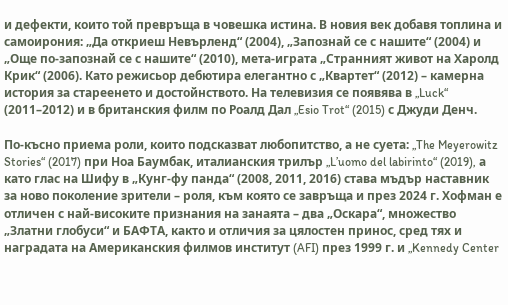и дефекти, които той превръща в човешка истина. В новия век добавя топлина и самоирония: „Да откриеш Невърленд“ (2004), „Запознай се с нашите“ (2004) и „Още по-запознай се с нашите“ (2010), мета-играта „Странният живот на Харолд Крик“ (2006). Като режисьор дебютира елегантно с „Квартет“ (2012) – камерна история за стареенето и достойнството. На телевизия се появява в „Luck“ (2011–2012) и в британския филм по Роалд Дал „Esio Trot“ (2015) с Джуди Денч.

По-късно приема роли, които подсказват любопитство, а не суета: „The Meyerowitz Stories“ (2017) при Ноа Баумбак, италианския трилър „L’uomo del labirinto“ (2019), а като глас на Шифу в „Кунг-фу панда“ (2008, 2011, 2016) става мъдър наставник за ново поколение зрители – роля, към която се завръща и през 2024 г. Хофман е отличен с най-високите признания на занаятa – два „Оскара“, множество „Златни глобуси“ и БАФТА, както и отличия за цялостен принос, сред тях и наградата на Американския филмов институт (AFI) през 1999 г. и „Kennedy Center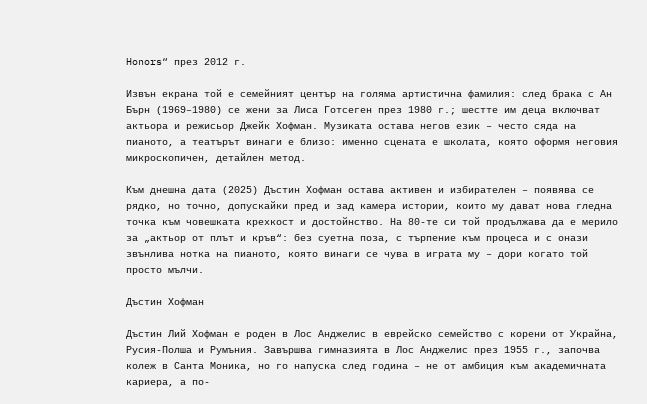Honors“ през 2012 г.

Извън екрана той е семейният център на голяма артистична фамилия: след брака с Ан Бърн (1969–1980) се жени за Лиса Готсеген през 1980 г.; шестте им деца включват актьора и режисьор Джейк Хофман. Музиката остава негов език – често сяда на пианото, а театърът винаги е близо: именно сцената е школата, която оформя неговия микроскопичен, детайлен метод.

Към днешна дата (2025) Дъстин Хофман остава активен и избирателен – появява се рядко, но точно, допускайки пред и зад камера истории, които му дават нова гледна точка към човешката крехкост и достойнство. На 80-те си той продължава да е мерило за „актьор от плът и кръв“: без суетна поза, с търпение към процеса и с онази звънлива нотка на пианото, която винаги се чува в играта му – дори когато той просто мълчи.

Дъстин Хофман

Дъстин Лий Хофман е роден в Лос Анджелис в еврейско семейство с корени от Украйна, Русия-Полша и Румъния. Завършва гимназията в Лос Анджелис през 1955 г., започва колеж в Санта Моника, но го напуска след година – не от амбиция към академичната кариера, а по-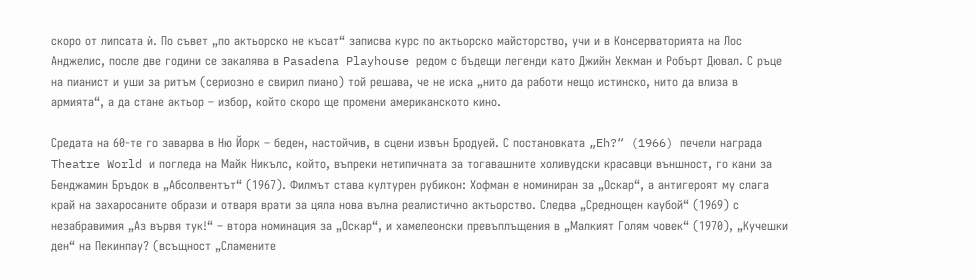скоро от липсата ѝ. По съвет „по актьорско не късат“ записва курс по актьорско майсторство, учи и в Консерваторията на Лос Анджелис, после две години се закалява в Pasadena Playhouse редом с бъдещи легенди като Джийн Хекман и Робърт Дювал. С ръце на пианист и уши за ритъм (сериозно е свирил пиано) той решава, че не иска „нито да работи нещо истинско, нито да влиза в армията“, а да стане актьор – избор, който скоро ще промени американското кино.

Средата на 60-те го заварва в Ню Йорк – беден, настойчив, в сцени извън Бродуей. С постановката „Eh?“ (1966) печели награда Theatre World и погледа на Майк Никълс, който, въпреки нетипичната за тогавашните холивудски красавци външност, го кани за Бенджамин Бръдок в „Абсолвентът“ (1967). Филмът става културен рубикон: Хофман е номиниран за „Оскар“, а антигероят му слага край на захаросаните образи и отваря врати за цяла нова вълна реалистично актьорство. Следва „Среднощен каубой“ (1969) с незабравимия „Аз вървя тук!“ – втора номинация за „Оскар“, и хамелеонски превъплъщения в „Малкият Голям човек“ (1970), „Кучешки ден“ на Пекинпау? (всъщност „Сламените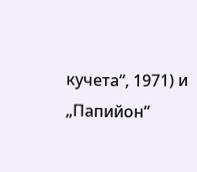кучета“, 1971) и „Папийон“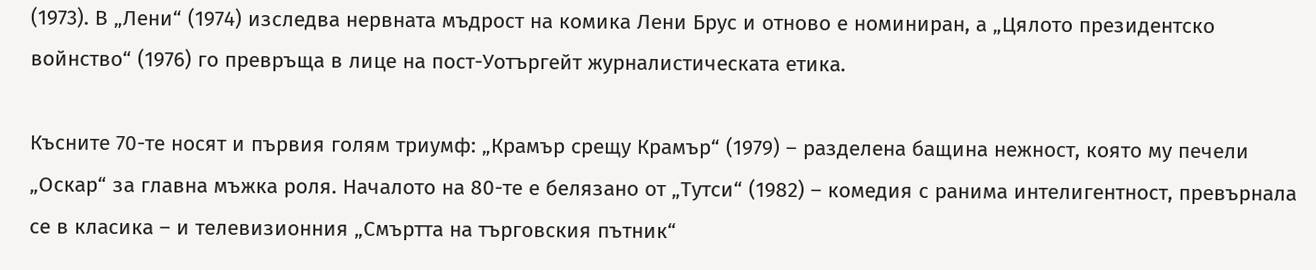(1973). В „Лени“ (1974) изследва нервната мъдрост на комика Лени Брус и отново е номиниран, а „Цялото президентско войнство“ (1976) го превръща в лице на пост-Уотъргейт журналистическата етика.

Късните 70-те носят и първия голям триумф: „Крамър срещу Крамър“ (1979) – разделена бащина нежност, която му печели „Оскар“ за главна мъжка роля. Началото на 80-те е белязано от „Тутси“ (1982) – комедия с ранима интелигентност, превърнала се в класика – и телевизионния „Смъртта на търговския пътник“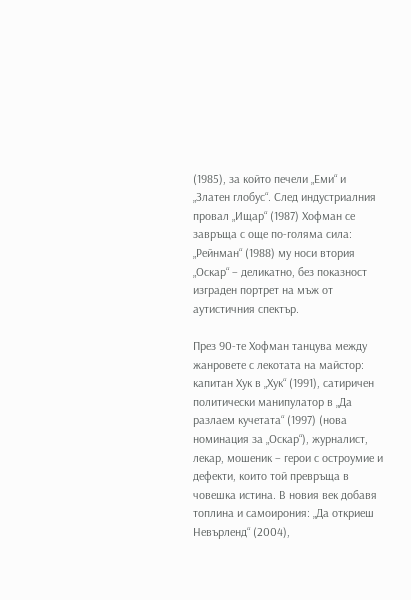(1985), за който печели „Еми“ и „Златен глобус“. След индустриалния провал „Ищар“ (1987) Хофман се завръща с още по-голяма сила: „Рейнман“ (1988) му носи втория „Оскар“ – деликатно, без показност изграден портрет на мъж от аутистичния спектър.

През 90-те Хофман танцува между жанровете с лекотата на майстор: капитан Хук в „Хук“ (1991), сатиричен политически манипулатор в „Да разлаем кучетата“ (1997) (нова номинация за „Оскар“), журналист, лекар, мошеник – герои с остроумие и дефекти, които той превръща в човешка истина. В новия век добавя топлина и самоирония: „Да откриеш Невърленд“ (2004),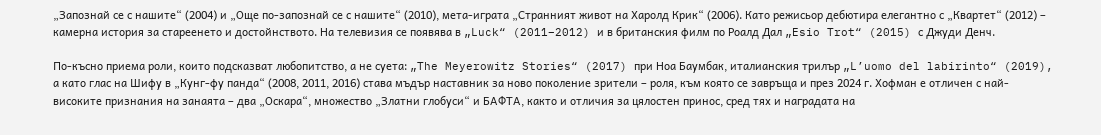„Запознай се с нашите“ (2004) и „Още по-запознай се с нашите“ (2010), мета-играта „Странният живот на Харолд Крик“ (2006). Като режисьор дебютира елегантно с „Квартет“ (2012) – камерна история за стареенето и достойнството. На телевизия се появява в „Luck“ (2011–2012) и в британския филм по Роалд Дал „Esio Trot“ (2015) с Джуди Денч.

По-късно приема роли, които подсказват любопитство, а не суета: „The Meyerowitz Stories“ (2017) при Ноа Баумбак, италианския трилър „L’uomo del labirinto“ (2019), а като глас на Шифу в „Кунг-фу панда“ (2008, 2011, 2016) става мъдър наставник за ново поколение зрители – роля, към която се завръща и през 2024 г. Хофман е отличен с най-високите признания на занаятa – два „Оскара“, множество „Златни глобуси“ и БАФТА, както и отличия за цялостен принос, сред тях и наградата на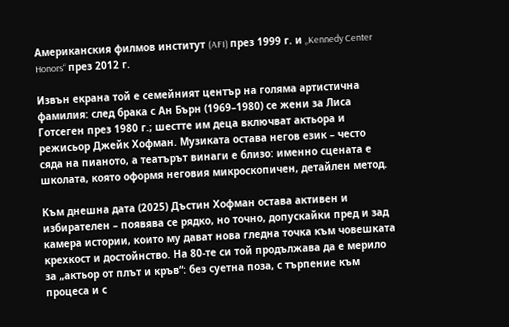Американския филмов институт (AFI) през 1999 г. и „Kennedy Center Honors“ през 2012 г.

Извън екрана той е семейният център на голяма артистична фамилия: след брака с Ан Бърн (1969–1980) се жени за Лиса Готсеген през 1980 г.; шестте им деца включват актьора и режисьор Джейк Хофман. Музиката остава негов език – често сяда на пианото, а театърът винаги е близо: именно сцената е школата, която оформя неговия микроскопичен, детайлен метод.

Към днешна дата (2025) Дъстин Хофман остава активен и избирателен – появява се рядко, но точно, допускайки пред и зад камера истории, които му дават нова гледна точка към човешката крехкост и достойнство. На 80-те си той продължава да е мерило за „актьор от плът и кръв“: без суетна поза, с търпение към процеса и с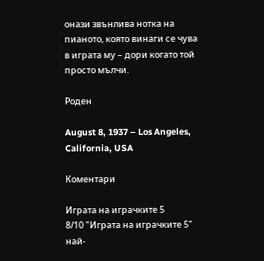онази звънлива нотка на пианото, която винаги се чува в играта му – дори когато той просто мълчи.

Роден

August 8, 1937 – Los Angeles, California, USA

Коментари

Играта на играчките 5
8/10 "Играта на играчките 5" най-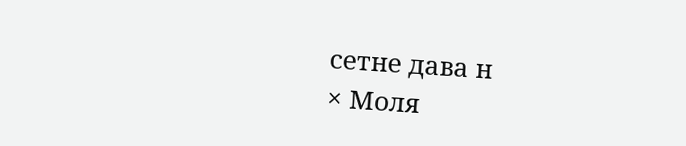сетне дава н
× Моля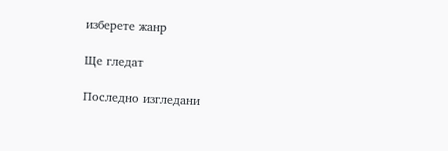изберете жанр

Ще гледат

Последно изгледани